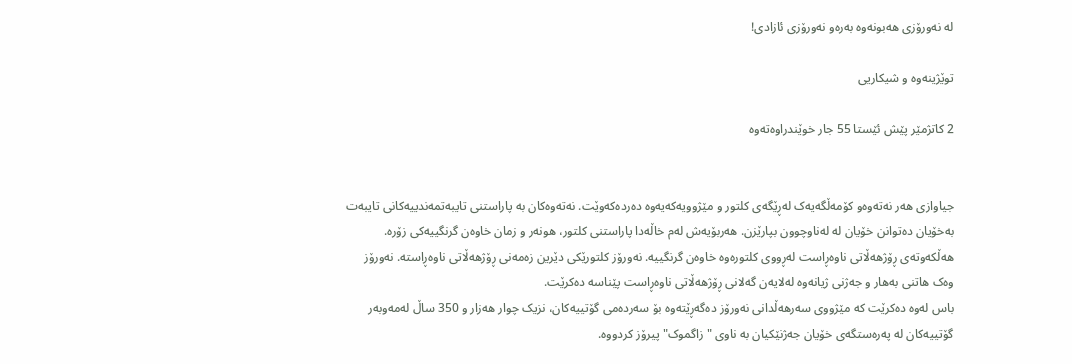لە نەورۆزی هەبونەوە بەرەو نەورۆزی ئازادی!

توێژینەوە و شیکاریی

2 کاتژمێر پێش ئێستا‌ 55 جار خوێندراوه‌ته‌وه


جیاوازی هەر نەتەوەو کۆمەڵگەیەک لەڕێگەی کلتور و مێژوویەکەیەوە دەردەکەوێت. نەتەوەکان بە پاراستنی تایبەتمەندییەکانی تایبەت بەخۆیان دەتوانن خۆیان لە لەناوچوون بپارێزن. هەربۆیەش لەم خاڵەدا پاراستنی کلتور، هونەر و زمان خاوەن گرنگییەکی زۆرە. هەڵکەوتەی ڕۆژهەڵاتی ناوەڕاست لەڕووی کلتورەوە خاوەن گرنگییە. نەورۆز کلتورێکی دێرین زەمەنی ڕۆژهەڵاتی ناوەڕاستە. نەورۆز وەک هاتنی بەهار و جەژنی ژیانەوە لەلایەن گەلانی ڕۆژهەڵاتی ناوەڕاست پێناسە دەکرێت.
باس لەوە دەکرێت کە مێژووی سەرهەڵدانی نەورۆز دەگەڕێتەوە بۆ سەردەمی گۆتییەکان، نزیک چوار هەزار و 350 ساڵ لەمەوبەر گۆتییەکان لە پەرەستگەی خۆیان جەژنێکیان بە ناوی "زاگموک" پیرۆز کردووە.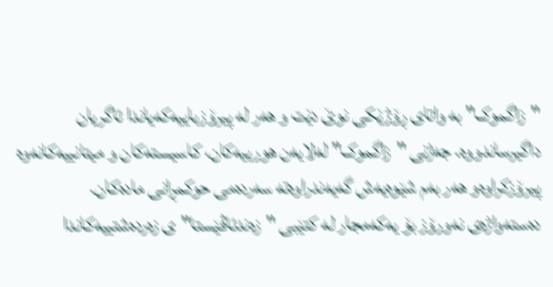"زاگموک" بە واتای ڕۆژێکی نوێ دێت و هەر لە پیرۆزباییەکەیاندا ئاگریان داگیرساندووە. جەژنی "زاگموک" لەلایەن هورییەکان، کاسیستەکان و میتانییەکانەوە پیرۆزکراوەو هەر بەم شێوەیەش گەیەندراوەتە سەردەمی حوکمڕانی مادەکان.
دەستەواژەی نەورۆز بۆ یەکەمجار لە کتێبی "زەندئاڤێستا"ی زەردەشتییەکاندا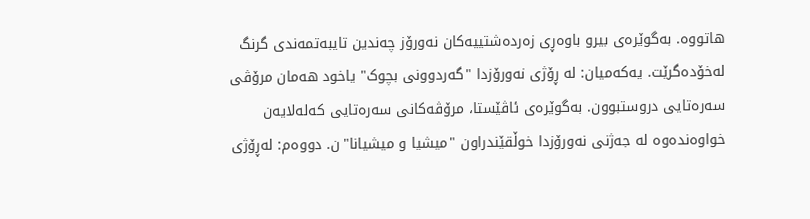هاتووە. بەگوێرەی بیرو باوەڕی زەردەشتییەکان نەورۆز چەندین تایبەتمەندی گرنگ لەخۆدەگرێت. یەکەمیان: لە ڕۆژی نەورۆزدا "گەردوونی بچوک" یاخود هەمان مرۆڤی سەرەتایی دروستبوون. بەگوێرەی ئاڤێستا، مرۆڤەکانی سەرەتایی کەلەلایەن خواوەندەوە لە جەژنی نەورۆزدا خوڵقێندراون "میشیا و میشیانا"ن. دووەم: لەڕۆژی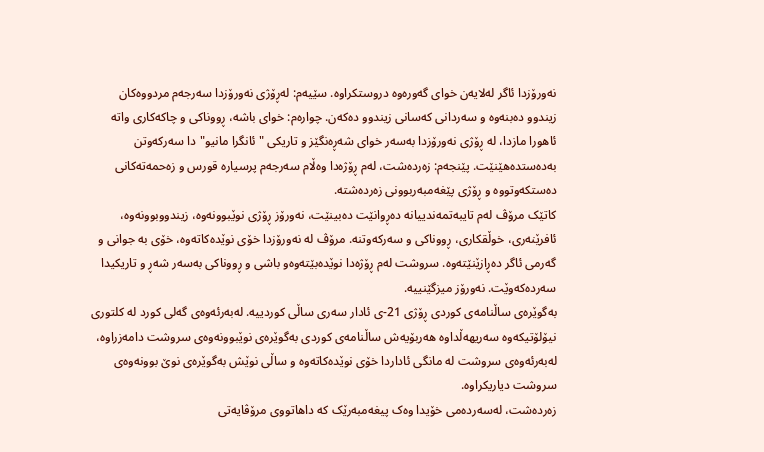نەورۆزدا ئاگر لەلایەن خوای گەورەوە دروستکراوە. سێیەم: لەڕۆژی نەورۆزدا سەرجەم مردووەکان زیندوو دەبنەوە و سەردانی کەسانی زیندوو دەکەن. چوارەم: خوای باشە، ڕووناکی و چاکەکاری واتە ئاهورا مازدا، لە ڕۆژی نەورۆزدا بەسەر خوای شەڕەنگێز و تاریکی "ئانگرا مانیو"دا سەرکەوتن بەدەستدەهێنێت. پێنجەم: زەردەشت، لەم ڕۆژەدا وەڵام سەرجەم پرسیارە قورس و زەحمەتەکانی دەستکەوتووە و ڕۆژی پێغەمبەربوونی زەردەشتە.
کاتێک مرۆڤ لەم تایبەتمەندییانە دەڕوانێت دەبینێت، نەورۆز ڕۆژی نوێبوونەوە، زیندووبوونەوە، ئافرێنەری، خوڵقکاری، ڕووناکی و سەرکەوتنە. مرۆڤ لە نەورۆزدا خۆی نوێدەکاتەوە، خۆی بە جوانی و گەرمی ئاگر دەڕازێنێتەوە. سروشت لەم ڕۆژەدا نوێدەبێتەوەو باشی و ڕووناکی بەسەر شەڕ و تاریکیدا سەردەکەوێت. نەورۆز میزگێنییە.
بەگوێرەی ساڵنامەی کوردی ڕۆژی 21-ی ئادار سەری ساڵی کوردییە. لەبەرئەوەی گەلی کورد لە کلتوری نیۆلۆتیکەوە سەریهەڵداوە هەربۆیەش ساڵنامەی کوردی بەگوێرەی نوێبوونەوەی سروشت دامەزراوە، لەبەرئەوەی سروشت لە مانگی ئاداردا خۆی نوێدەکاتەوە و ساڵی نوێش بەگوێرەی نوێ بوونەوەی سروشت دیاریکراوە.
زەردەشت، لەسەردەمی خۆیدا وەک پیغەمبەرێک کە داهاتووی مرۆڤایەتی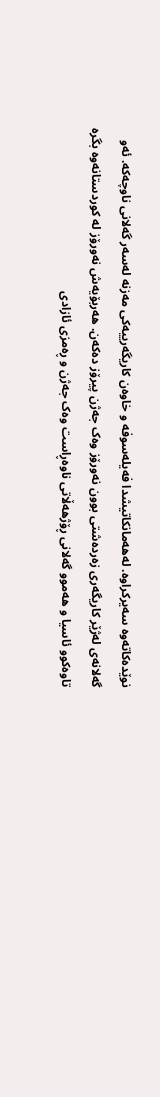نوێدەکاتەوە سەیرکراوە. لەهەمانکاتیشدا فەیلەسوفە و خاوەن کاریگەرییەکی مەزنە لەسەر گەلانی ناوچەکە. ئەو گەلانەی لەژێر کاریگەری زەردەشتی بوون نەورۆز وەک جەژن پیرۆز دەکەن. هەربۆیەش نەورۆز لە کوردستانەوە بگرە تاوەکوو ئاسیا و هەموو گەلانی ڕۆژهەڵاتی ناوەڕاست وەک جەژن و ڕەمزی ئازادی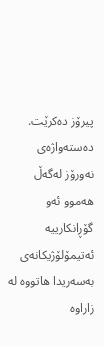پیرۆز دەکرێت.
دەستەواژەی نەورۆز لەگەڵ هەموو ئەو گۆڕانکارییە ئەتیمۆلۆژیکانەی بەسەریدا هاتووە لە زاراوە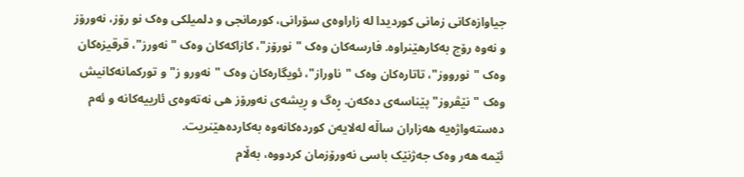جیاوازەکانی زمانی کوردیدا لە زاراوەی سۆرانی، کورمانجی و دلمیلکی وەک نو رۆز، نەورۆز و نەوە رۆج بەکارهێنراوە. فارسەکان وەک "نورۆز"، کازاکەکان وەک "نەورز"، قرقیزەکان وەک "نورووز"، تاتارەکان وەک "ناوراز"، ئویگارەکان وەک "نەورو ز" و تورکمانەکانیش وەک "نێڤروز" پێناسەی دەکەن. ڕەگ و ڕیشەی نەورۆز هی نەتەوەی ئارییەکانە و ئەم دەستەواژەیە هەزاران ساڵە لەلایەن کوردەکانەوە بەکاردەهێنریت.
ئێمە هەر وەک جەژنێک باسی نەورۆزمان کردووە، بەڵام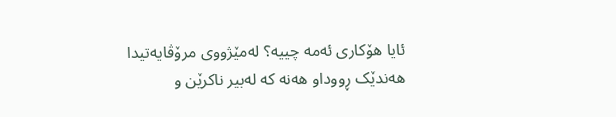ئایا هۆکاری ئەمە چییە؟ لەمێژووی مرۆڤایەتیدا هەندێک ڕووداو هەنە کە لەبیر ناکرێن و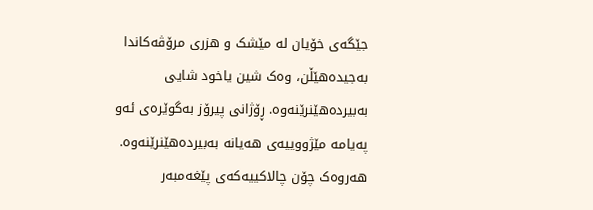جێگەی خۆیان لە مێشک و هزری مرۆڤەکاندا بەجیدەهێڵن، وەک شین یاخود شایی بەبیردەهێنرێنەوە. ڕۆژانی پیرۆز بەگوێرەی ئەو پەیامە مێژووییەی هەیانە بەبیردەهێنرێنەوە. هەروەک چۆن چالاکییەکەی پێغەمبەر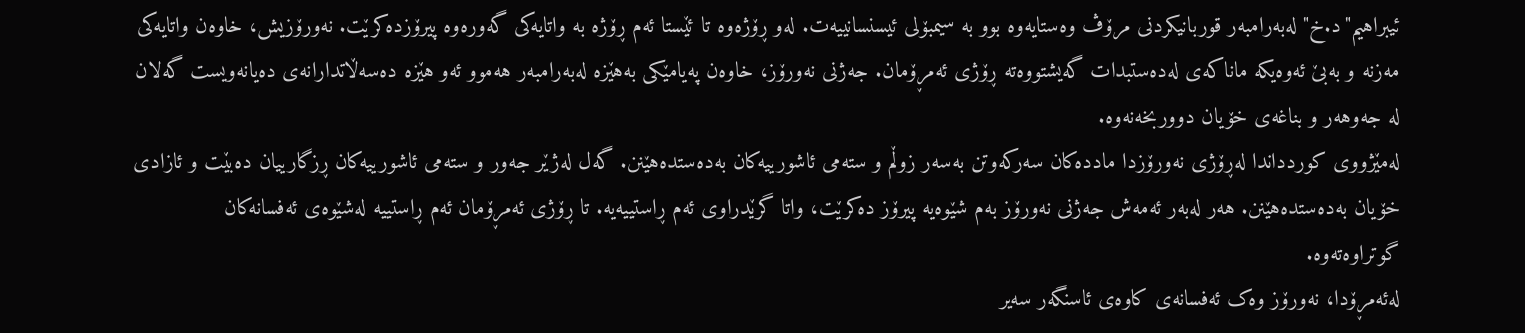ئیبراهیم"د.خ" لەبەرامبەر قوربانیکردنی مرۆڤ وەستایەوە بوو بە سیمبۆلی ئیسنسانییەت. لەو ڕۆژەوە تا ئێستا ئەم ڕۆژە بە واتایەکی گەورەوە پیرۆزدەکرێت. نەورۆزیش، خاوەن واتایەکی مەزنە و بەبێ ئەوەیکە ماناکەی لەدەستبدات گەیشتووەتە ڕۆژی ئەمڕۆمان. جەژنی نەورۆز، خاوەن پەیامێکی بەهێزە لەبەرامبەر هەموو ئەو هێزە دەسەڵاتدارانەی دەیانەویست گەلان لە جەوهەر و بناغەی خۆیان دووربخەنەوە.
لەمێژووی کوردداندا لەڕۆژی نەورۆزدا ماددەکان سەرکەوتن بەسەر زوڵم و ستەمی ئاشورییەکان بەدەستدەهێنن. گەل لەژێر جەور و ستەمی ئاشورییەکان ڕزگارییان دەبێت و ئازادی خۆیان بەدەستدەهێنن. هەر لەبەر ئەمەش جەژنی نەورۆز بەم شێوەیە پیرۆز دەکرێت، واتا گرێدراوی ئەم ڕاستییەیە. تا ڕۆژی ئەمڕۆمان ئەم ڕاستییە لەشێوەی ئەفسانەکان گوتراوەتەوە.
لەئەمڕۆدا، نەورۆز وەک ئەفسانەی کاوەی ئاسنگەر سەیر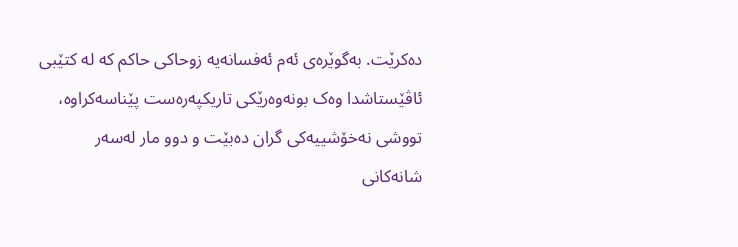دەکرێت. بەگوێرەی ئەم ئەفسانەیە زوحاکی حاکم کە لە کتێبی ئاڤێستاشدا وەک بونەوەرێکی تاریکپەرەست پێناسەکراوە، تووشی نەخۆشییەکی گران دەبێت و دوو مار لەسەر شانەکانی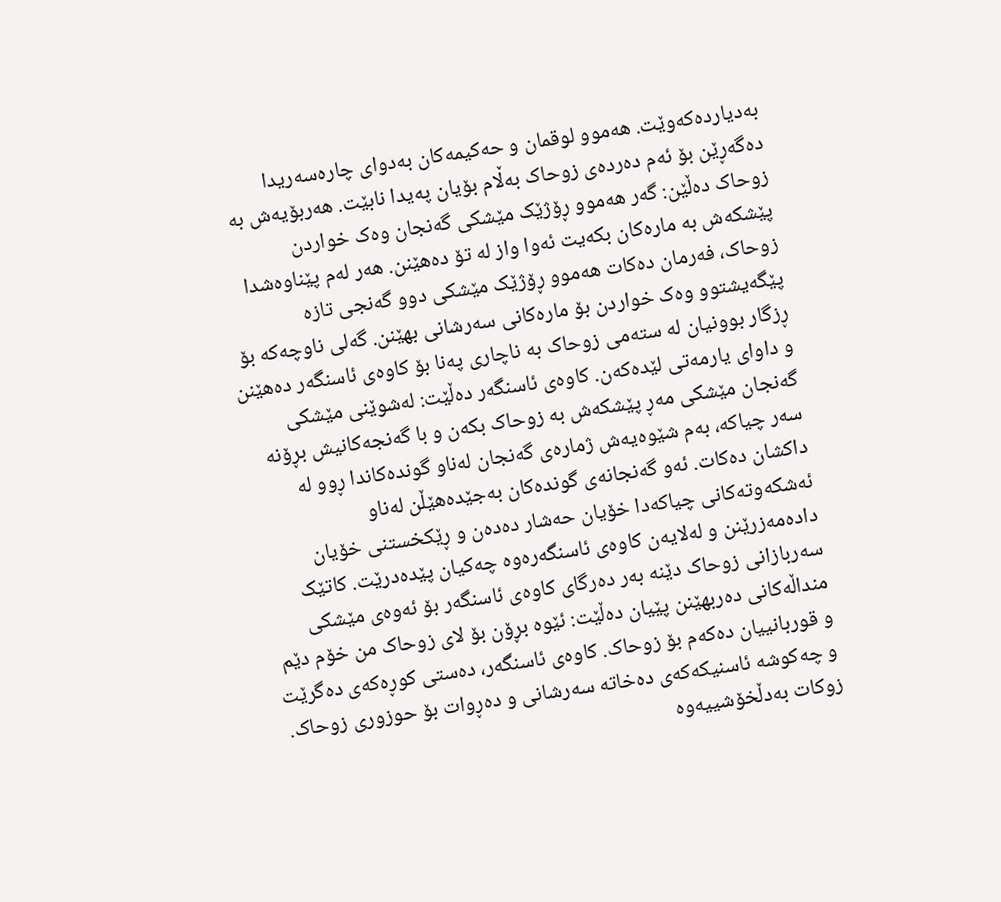بەدیاردەکەوێت. هەموو لوقمان و حەکیمەکان بەدوای چارەسەریدا دەگەڕێن بۆ ئەم دەردەی زوحاک بەڵام بۆیان پەیدا نابێت. هەربۆیەش بە زوحاک دەڵێن: گەر هەموو ڕۆژێک مێشکی گەنجان وەک خواردن پێشکەش بە مارەکان بکەیت ئەوا واز لە تۆ دەهێنن. هەر لەم پێناوەشدا زوحاک، فەرمان دەکات هەموو ڕۆژێک مێشکی دوو گەنجی تازە پێگەیشتوو وەک خواردن بۆ مارەکانی سەرشانی بهێنن. گەلی ناوچەکە بۆ ڕزگار بوونیان لە ستەمی زوحاک بە ناچاری پەنا بۆ کاوەی ئاسنگەر دەهێنن و داوای یارمەتی لێدەکەن. کاوەی ئاسنگەر دەڵێت: لەشوێنی مێشکی گەنجان مێشکی مەڕ پێشکەش بە زوحاک بکەن و با گەنجەکانیش بڕۆنە سەر چیاکە، بەم شێوەیەش ژمارەی گەنجان لەناو گوندەکاندا ڕوو لە داکشان دەکات. ئەو گەنجانەی گوندەکان بەجێدەهێڵن لەناو ئەشکەوتەکانی چیاکەدا خۆیان حەشار دەدەن و ڕێکخستنی خۆیان دادەمەزرێنن و لەلایەن کاوەی ئاسنگەرەوە چەکیان پێدەدرێت. کاتێک سەربازانی زوحاک دێنە بەر دەرگای کاوەی ئاسنگەر بۆ ئەوەی مێشکی منداڵەکانی دەربهێنن پێیان دەڵێت: ئێوە بڕۆن بۆ لای زوحاک من خۆم دێم و قوربانییان دەکەم بۆ زوحاک. کاوەی ئاسنگەر، دەستی کوڕەکەی دەگرێت و چەکوشە ئاسنیکەکەی دەخاتە سەرشانی و دەڕوات بۆ حوزوری زوحاک. زوکات بەدڵخۆشییەوە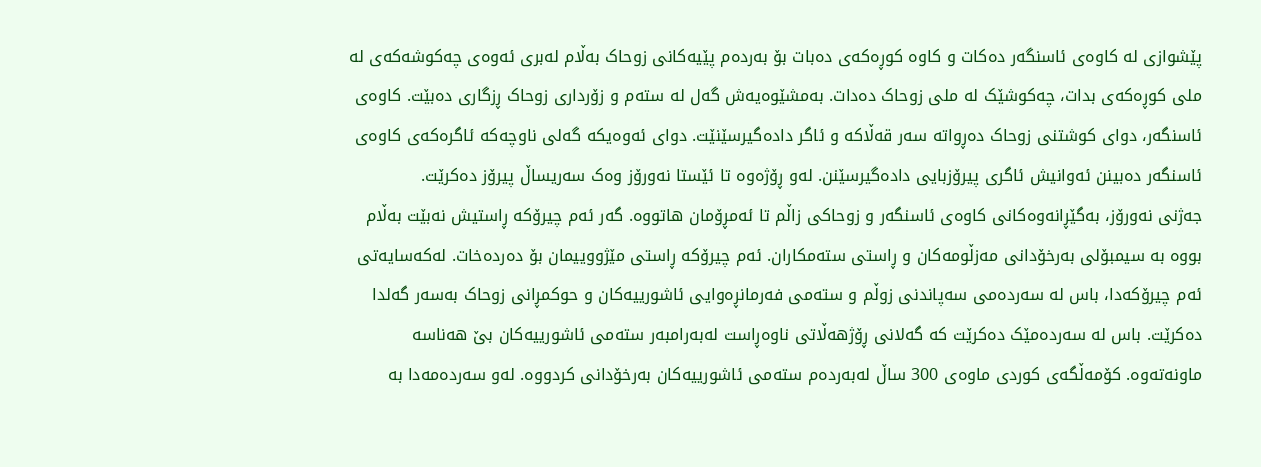پێشوازی لە کاوەی ئاسنگەر دەکات و کاوە کوڕەکەی دەبات بۆ بەردەم پێیەکانی زوحاک بەڵام لەبری ئەوەی چەکوشەکەی لە ملی کوڕەکەی بدات، چەکوشێک لە ملی زوحاک دەدات. بەمشێوەیەش گەل لە ستەم و زۆرداری زوحاک ڕزگاری دەبێت. کاوەی ئاسنگەر، دوای کوشتنی زوحاک دەڕواتە سەر قەڵاکە و ئاگر دادەگیرسێنێت. دوای ئەوەیکە گەلی ناوچەکە ئاگرەکەی کاوەی ئاسنگەر دەبینن ئەوانیش ئاگری پیرۆزبایی دادەگیرسێنن. لەو ڕۆژەوە تا ئێستا نەورۆز وەک سەریساڵ پیرۆز دەکرێت.
جەژنی نەورۆز، بەگێڕانەوەکانی کاوەی ئاسنگەر و زوحاکی زاڵم تا ئەمڕۆمان هاتووە. گەر ئەم چیرۆکە ڕاستیش نەبێت بەڵام بووە بە سیمبۆلی بەرخۆدانی مەزڵومەکان و ڕاستی ستەمکاران. ئەم چیرۆکە ڕاستی مێژووییمان بۆ دەردەخات. لەکەسایەتی ئەم چیرۆکەدا، باس لە سەردەمی سەپاندنی زوڵم و ستەمی فەرمانڕەوایی ئاشورییەکان و حوکمڕانی زوحاک بەسەر گەلدا دەکرێت. باس لە سەردەمێک دەکرێت کە گەلانی ڕۆژهەڵاتی ناوەڕاست لەبەرامبەر ستەمی ئاشورییەکان بێ هەناسە ماونەتەوە. کۆمەڵگەی کوردی ماوەی 300 ساڵ لەبەردەم ستەمی ئاشورییەکان بەرخۆدانی کردووە. لەو سەردەمەدا بە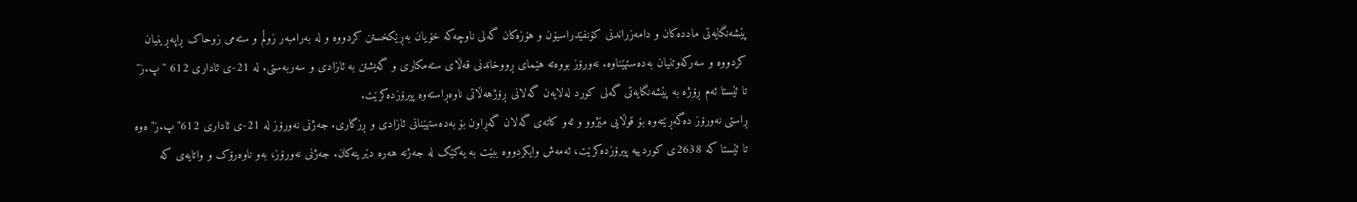پێشەنگایەتی ماددەکان و دامەزراندنی کۆنفێدراسیۆن و هۆزەکان گەلی ناوچەکە خۆیان بەڕێکخستن کردووە و لە بەرامبەر زوڵم و ستەمی زوحاک ڕاپەڕینیان کردووە و سەرکەوتنیان بەدەستهێناوە. نەورۆز بووەتە هێمای ڕووخاندنی قەڵای ستەمکاری و گەیشتن بە ئازادی و سەربەستی. لە 21-ی ئاداری 612 "پ.ز" تا ئێستا ئەم ڕۆژە بە پێشەنگایەتی گەلی کورد لەلایەن گەلانی ڕۆژهەڵاتی ناوەڕاستەوە پیرۆزدەکرێت.
ڕاستی نەورۆز دەگەڕێتەوە بۆ قوڵایی مێژوو و ئەو کاتەی گەلان گەڕاون بۆ بەدەستهێنانی ئازادی و ڕزگاری. جەژنی نەورۆز لە 21-ی ئاداری 612"پ.ز"ەوە تا ئێستا کە 2638ی کوردییە پیرۆزدەکرێت، ئەمەش وایکردووە ببێت بە یەکێک لە جەژنە هەرە دێرینەکان. جەژنی نەورۆز، بەو ناوەرۆک و واتایەی کە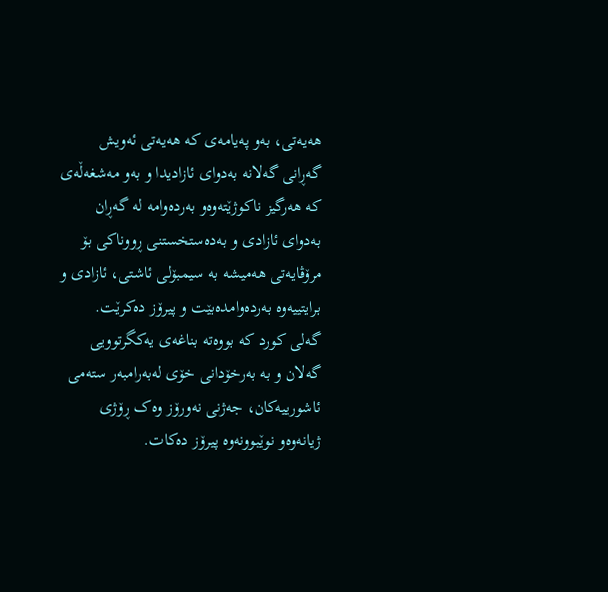هەیەتی، بەو پەیامەی کە هەیەتی ئەویش گەڕانی گەلانە بەدوای ئازادیدا و بەو مەشغەڵەی کە هەرگیز ناکوژێتەوەو بەردەوامە لە گەڕان بەدوای ئازادی و بەدەستخستنی ڕووناکی بۆ مرۆڤایەتی هەمیشە بە سیمبۆلی ئاشتی، ئازادی و برایتییەوە بەردەوامدەبێت و پیرۆز دەکرێت.
گەلی کورد کە بووەتە بناغەی یەکگرتوویی گەلان و بە بەرخۆدانی خۆی لەبەرامبەر ستەمی ئاشورییەکان، جەژنی نەورۆز وەک ڕۆژی ژیانەوەو نوێبوونەوە پیرۆز دەکات.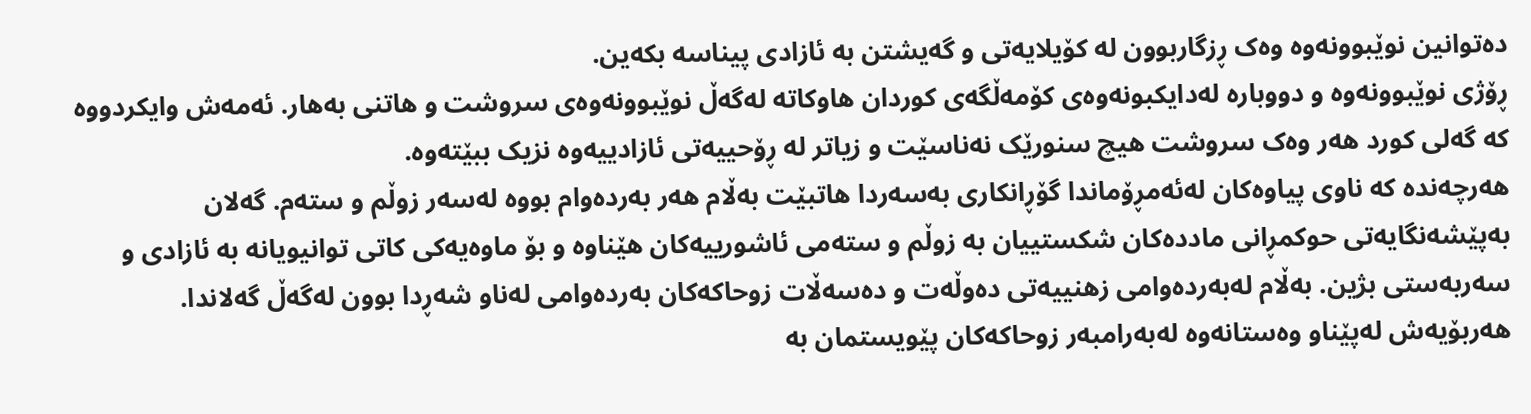دەتوانین نوێبوونەوە وەک ڕزگاربوون لە کۆیلایەتی و گەیشتن بە ئازادی پیناسە بکەین.
ڕۆژی نوێبوونەوە و دووبارە لەدایکبونەوەی کۆمەڵگەی کوردان هاوکاتە لەگەڵ نوێبوونەوەی سروشت و هاتنی بەهار. ئەمەش وایکردووە کە گەلی کورد هەر وەک سروشت هیچ سنورێک نەناسێت و زیاتر لە ڕۆحییەتی ئازادییەوە نزیک ببێتەوە.
هەرچەندە کە ناوی پیاوەکان لەئەمڕۆماندا گۆڕانکاری بەسەردا هاتبێت بەڵام هەر بەردەوام بووە لەسەر زوڵم و ستەم. گەلان بەپێشەنگایەتی حوکمڕانی ماددەکان شکستییان بە زوڵم و ستەمی ئاشورییەکان هێناوە و بۆ ماوەیەکی کاتی توانیویانە بە ئازادی و سەربەستی بژین. بەڵام لەبەردەوامی زهنییەتی دەوڵەت و دەسەڵات زوحاکەکان بەردەوامی لەناو شەڕدا بوون لەگەڵ گەلاندا. هەربۆیەش لەپێناو وەستانەوە لەبەرامبەر زوحاکەکان پێویستمان بە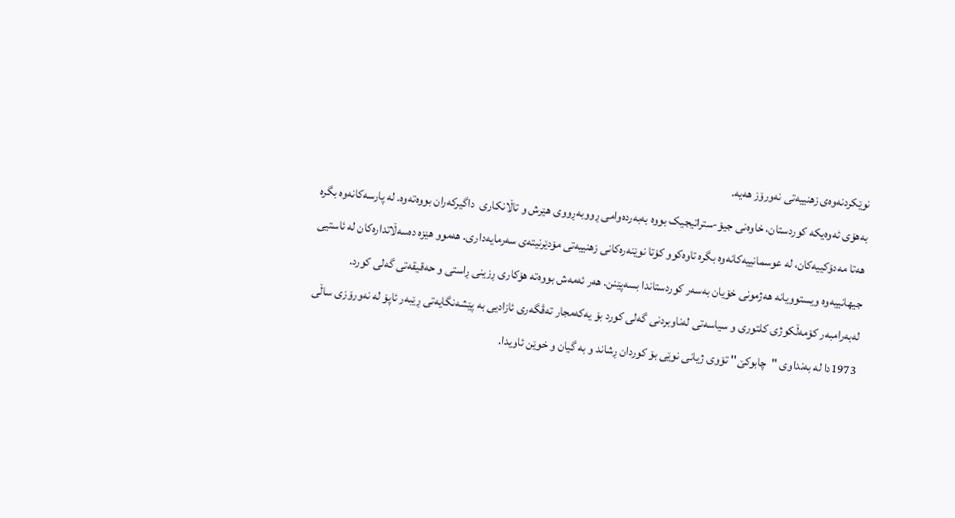نوێکردنەوەی زهنییەتی نەورۆز هەیە.
بەهۆی ئەوەیکە کوردستان، خاوەنی جیۆ-ستراتیجیک بووە بەبەردەوامی ڕووبەڕووی هێرش و تاڵانکاری  داگیرکەران بووەتەوە. لە پارسەکانەوە بگرە هەتا مەدۆکییەکان، لە عوسمانییەکانەوە بگرە تاوەکوو کۆتا نوێنەرەکانی زهنییەتی مۆدێرنیتەی سەرمایەداری. هەموو هێزە دەسەڵاتدارەکان لە ئاستیی جیهانییەوە ویستوویانە هەژمونی خۆیان بەسەر کوردستاندا بسەپێنن. هەر ئەمەش بووەتە هۆکاری ڕزینی ڕاستی و حەقیقەتی گەلی کورد.
لەبەرامبەر کۆمەڵکوژی کلتوری و سیاسەتی لەناوبردنی گەلی کورد بۆ یەکەمجار تەڤگەری ئازادیی بە پێشەنگایەتی ڕێبەر ئاپۆ لە نەورۆزی ساڵی 1973دا لە بەنداوی "چابوکێ'' تۆوی ژیانی نوێی بۆ کوردان ڕشاند و بە گیان و خوێن ئاویدا.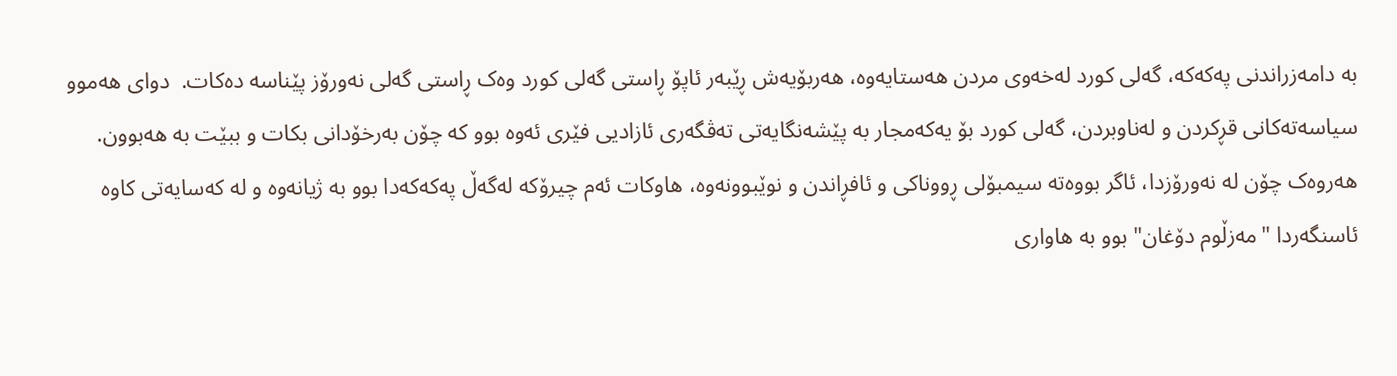بە دامەزراندنی پەکەکە، گەلی کورد لەخەوی مردن هەستایەوە، هەربۆیەش ڕێبەر ئاپۆ ڕاستی گەلی کورد وەک ڕاستی گەلی نەورۆز پێناسە دەکات.  دوای هەموو سیاسەتەکانی قڕکردن و لەناوبردن، گەلی کورد بۆ یەکەمجار بە پێشەنگایەتی تەڤگەری ئازادیی فێری ئەوە بوو کە چۆن بەرخۆدانی بکات و ببێت بە هەبوون.
هەروەک چۆن لە نەورۆزدا، ئاگر بووەتە سیمبۆلی ڕووناکی و ئافڕاندن و نوێبوونەوە، هاوکات ئەم چیرۆکە لەگەڵ پەکەکەدا بوو بە ژیانەوە و لە کەسایەتی کاوە ئاسنگەردا "مەزڵوم دۆغان" بوو بە هاواری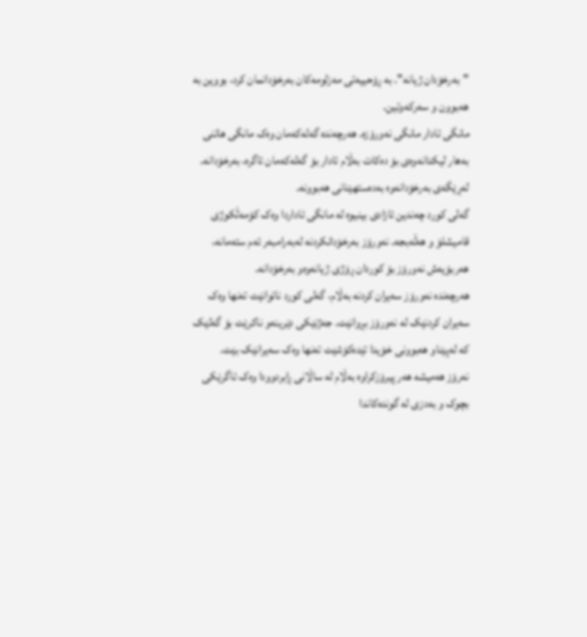"بەرخۆدان ژیانە". بە ڕۆحییەتی مەزلومەکان بەرخۆدانمان کرد، بووین بە هەبوون و سەرکەوتین.
مانگی ئادار مانگی نەورۆزە. هەرچەندە گەلەکەمان وەک مانگی هاتنی بەهار لیکدانەوەی بۆ دەکات بەڵام ئادار بۆ گەلەکەمان ئاگرە، بەرخۆدانە. لەڕێگەی بەرخۆدانەوە بەدەستهێنانی هەبوونە.
گەلی کورد چەندین ئازادی بینیوە لە مانگی ئاداردا وەک کۆمەڵکوژی قامیشلۆ و هەڵەبجە. نەورۆز بەرخۆدانکردنە لەبەرامبەر ئەم ستەمانە، هەربۆیەش نەورۆز بۆ کوردان ڕۆژی ژیانەوەو بەرخۆدانە.
هەرچەندە نەورۆز سەیران کردنە بەڵام، گەلی کورد ناتوانێت تەنها وەک سەیران کردنێک لە نەورۆز بڕوانێت. جەژنێکی دێرینەو ناکرێت بۆ گەلێک کە لەپێناو هەبوونی خۆیدا تێدەکۆشێت تەنها وەک سەیرانێک بێت.
نەرۆز هەمیشە هەر پیرۆزکراوە بەڵام لە ساڵانی ڕابردوودا وەک ئاگرێکی بچوک و بەدزی لە گوندەکاندا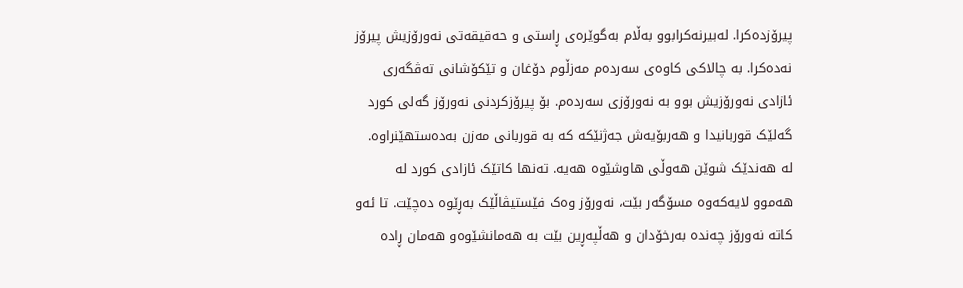پیرۆزدەکرا. لەبیرنەکرابوو بەڵام بەگوێرەی ڕاستی و حەقیقەتی نەورۆزیش پیرۆز نەدەکرا. بە چالاکی کاوەی سەردەم مەزڵوم دۆغان و تێکۆشانی تەڤگەری ئازادی نەورۆزیش بوو بە نەورۆزی سەردەم. بۆ پیرۆزکردنی نەورۆز گەلی کورد گەلێک قوربانیدا و هەربۆیەش جەژنێکە کە بە قوربانی مەزن بەدەستهێنراوە.
لە هەندێک شوێن هەوڵی هاوشێوە هەیە. تەنها کاتێک ئازادی کورد لە هەموو لایەکەوە مسۆگەر بێت، نەورۆز وەک فێستیڤاڵێک بەڕێوە دەچێت. تا ئەو کاتە نەورۆز چەندە بەرخۆدان و هەڵپەڕین بێت بە هەمانشێوەو هەمان ڕادە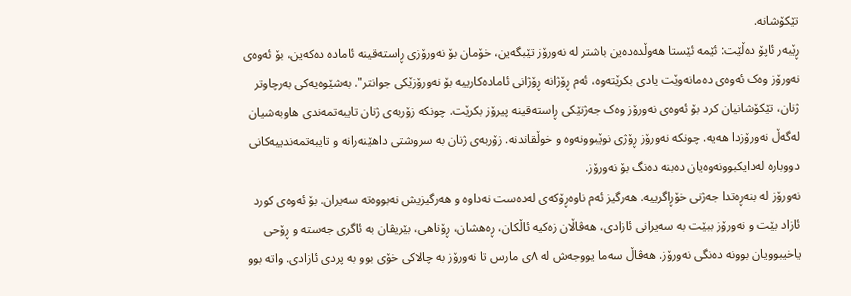تێکۆشانە.
ڕێبەر ئاپۆ دەڵێت: ئێمە ئێستا هەوڵدەدەین باشتر لە نەورۆز تێبگەین، خۆمان بۆ نەورۆزی ڕاستەقینە ئامادە دەکەین، بۆ ئەوەی نەورۆز وەک ئەوەی دەمانەوێت یادی بکرێتەوە، ئەم ڕۆژانە ڕۆژانی ئامادەکارییە بۆ نەورۆزێکی جوانتر". بەشێوەیەکی بەرچاوتر ژنان، تێکۆشانیان کرد بۆ ئەوەی نەورۆز وەک جەژنێکی ڕاستەقینە پیرۆز بکرێت. چونکە زۆربەی ژنان تایبەتمەندی هاوبەشیان لەگەڵ نەورۆزدا هەیە. چونکە نەورۆز ڕۆژی نوێبوونەوە و خوڵقاندنە. زۆربەی ژنان بە سروشتی داهێنەرانە و تایبەتمەندییەکانی دووبارە لەدایکبوونەوەیان دەبنە دەنگ بۆ نەورۆز.
نەورۆز لە بنەڕەتدا جەژنی خۆڕاگرییە. هەرگیز ئەم ناوەڕۆکەی لەدەست نەداوە و هەرگیزیش نەبووەتە سەیران. بۆ ئەوەی کورد ئازاد بێت و نەورۆز ببێت بە سەیرانی ئازادی، هەڤاڵان زەکیە ئاڵکان، ڕەهشان، ڕۆناهی، بێریڤان بە ئاگری جەستە و ڕۆحی یاخیبوویان بوونە دەنگی نەورۆز. هەڤاڵ سەما یووجەش لە ٨ی مارس تا نەورۆز بە چالاکی خۆی بوو بە پردی ئازادی. واتە بوو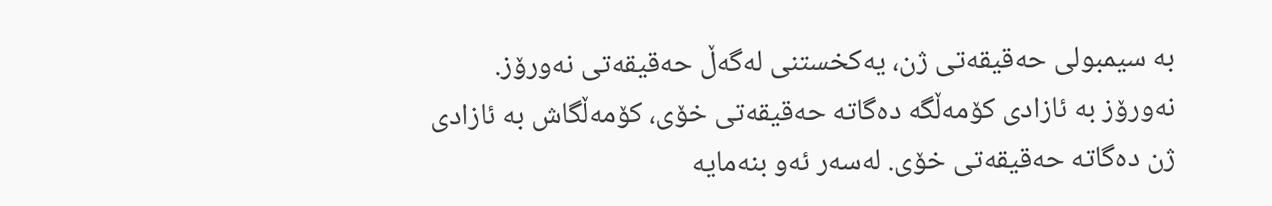بە سیمبولی حەقیقەتی ژن، یەکخستنی لەگەڵ حەقیقەتی نەورۆز. نەورۆز بە ئازادی کۆمەڵگە دەگاتە حەقیقەتی خۆی، کۆمەڵگاش بە ئازادی ژن دەگاتە حەقیقەتی خۆی. لەسەر ئەو بنەمایە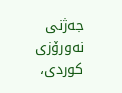جەژنی نەورۆزی کوردی،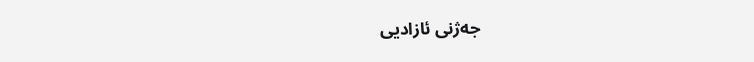جەژنی ئازادیی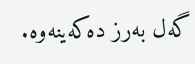گەل بەرز دەکەینەوە.